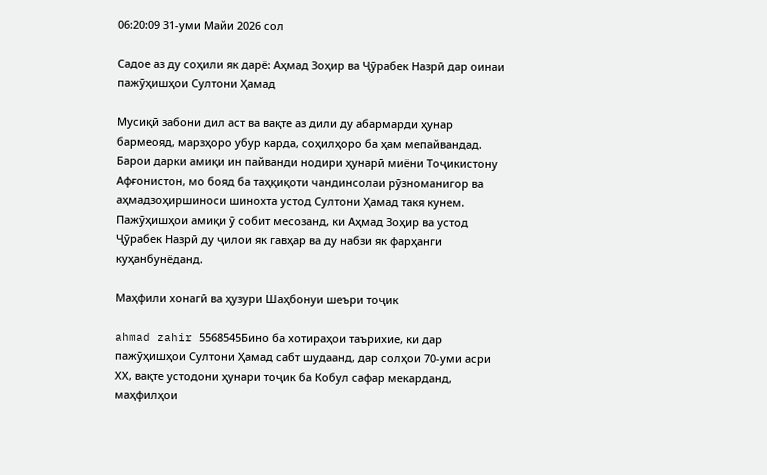06:20:09 31-уми Майи 2026 сол

Садое аз ду соҳили як дарё: Аҳмад Зоҳир ва Ҷӯрабек Назрӣ дар оинаи пажӯҳишҳои Султони Ҳамад

Мусиқӣ забони дил аст ва вақте аз дили ду абармарди ҳунар бармеояд, марзҳоро убур карда, соҳилҳоро ба ҳам мепайвандад. Барои дарки амиқи ин пайванди нодири ҳунарӣ миёни Тоҷикистону Афғонистон, мо бояд ба таҳқиқоти чандинсолаи рӯзноманигор ва аҳмадзоҳиршиноси шинохта устод Султони Ҳамад такя кунем. Пажӯҳишҳои амиқи ӯ собит месозанд, ки Аҳмад Зоҳир ва устод Ҷӯрабек Назрӣ ду ҷилои як гавҳар ва ду набзи як фарҳанги куҳанбунёданд.

Маҳфили хонагӣ ва ҳузури Шаҳбонуи шеъри тоҷик

ahmad zahir 5568545Бино ба хотираҳои таърихие, ки дар пажӯҳишҳои Султони Ҳамад сабт шудаанд, дар солҳои 70-уми асри ХХ, вақте устодони ҳунари тоҷик ба Кобул сафар мекарданд, маҳфилҳои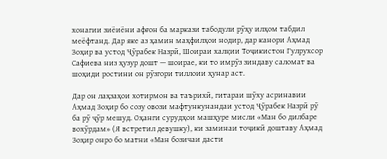хонагии зиёиёни афғон ба маркази табодули рӯҳу илҳом табдил меёфтанд. Дар яке аз ҳамин маҳфилҳои нодир, дар канори Аҳмад Зоҳир ва устод Ҷӯрабек Назрӣ, Шоираи халқии Тоҷикистон Гулрухсор Сафиева низ ҳузур дошт — шоирае, ки то имрӯз зиндаву саломат ва шоҳиди ростини он рӯзгори тиллоии ҳунар аст.

Дар он лаҳзаҳои хотирмон ва таърихӣ, гитараи шӯху асринавии Аҳмад Зоҳир бо созу овози мафтункунандаи устод Ҷӯрабек Назрӣ рӯ ба рӯ ҷӯр мешуд. Оҳанги сурудҳои машҳуре мисли «Ман бо дилбаре вохӯрдам» (Я встретил девушку), ки заминаи тоҷикӣ доштаву Аҳмад Зоҳир онро бо матни «Ман бозичаи дасти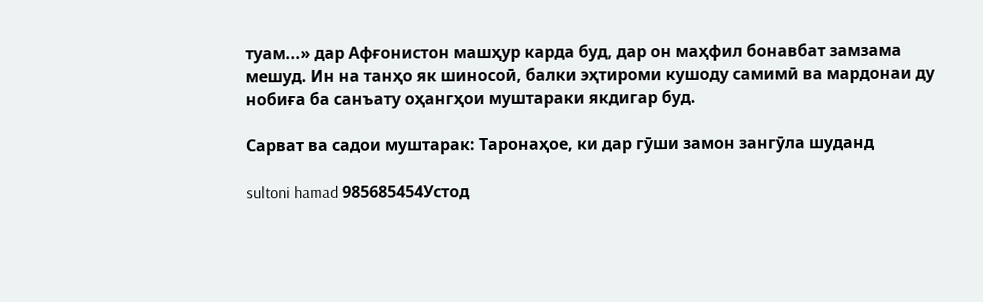туам...» дар Афғонистон машҳур карда буд, дар он маҳфил бонавбат замзама мешуд. Ин на танҳо як шиносоӣ, балки эҳтироми кушоду самимӣ ва мардонаи ду нобиға ба санъату оҳангҳои муштараки якдигар буд.

Сарват ва садои муштарак: Таронаҳое, ки дар гӯши замон зангӯла шуданд

sultoni hamad 985685454Устод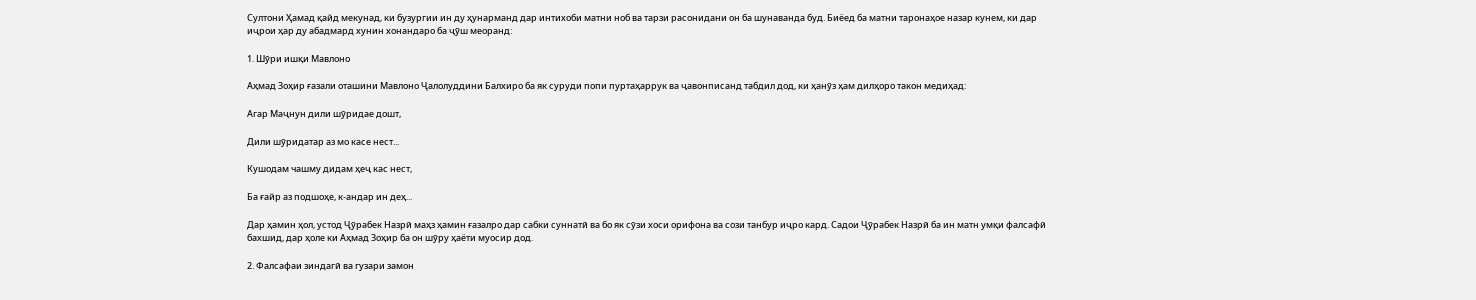Султони Ҳамад қайд мекунад, ки бузургии ин ду ҳунарманд дар интихоби матни ноб ва тарзи расонидани он ба шунаванда буд. Биёед ба матни таронаҳое назар кунем, ки дар иҷрои ҳар ду абадмард хунин хонандаро ба ҷӯш меоранд:

1. Шӯри ишқи Мавлоно

Аҳмад Зоҳир ғазали оташини Мавлоно Ҷалолуддини Балхиро ба як суруди попи пуртаҳаррук ва ҷавонписанд табдил дод, ки ҳанӯз ҳам дилҳоро такон медиҳад:

Агар Маҷнун дили шӯридае дошт,

Дили шӯридатар аз мо касе нест...

Кушодам чашму дидам ҳеҷ кас нест,

Ба ғайр аз подшоҳе, к-андар ин деҳ...

Дар ҳамин ҳол, устод Ҷӯрабек Назрӣ маҳз ҳамин ғазалро дар сабки суннатӣ ва бо як сӯзи хоси орифона ва сози танбур иҷро кард. Садои Ҷӯрабек Назрӣ ба ин матн умқи фалсафӣ бахшид, дар ҳоле ки Аҳмад Зоҳир ба он шӯру ҳаёти муосир дод.

2. Фалсафаи зиндагӣ ва гузари замон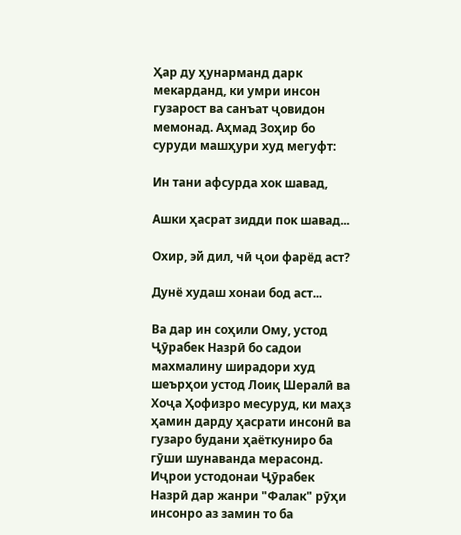Ҳар ду ҳунарманд дарк мекарданд, ки умри инсон гузарост ва санъат ҷовидон мемонад. Аҳмад Зоҳир бо суруди машҳури худ мегуфт:

Ин тани афсурда хок шавад,

Ашки ҳасрат зидди пок шавад...

Охир, эй дил, чӣ ҷои фарёд аст?

Дунё худаш хонаи бод аст...

Ва дар ин соҳили Ому, устод Ҷӯрабек Назрӣ бо садои махмалину ширадори худ шеърҳои устод Лоиқ Шералӣ ва Хоҷа Ҳофизро месуруд, ки маҳз ҳамин дарду ҳасрати инсонӣ ва гузаро будани ҳаёткуниро ба гӯши шунаванда мерасонд. Иҷрои устодонаи Ҷӯрабек Назрӣ дар жанри "Фалак" рӯҳи инсонро аз замин то ба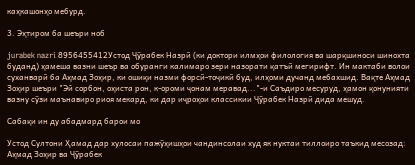каҳкашонҳо мебурд.

3. Эҳтиром ба шеъри ноб

jurabek nazri 8956455412Устод Ҷӯрабек Назрӣ (ки доктори илмҳои филология ва шарқшиноси шинохта буданд) ҳамеша вазни шеър ва обуранги калимаро зери назорати қатъӣ мегирифт. Ин мактаби волои суханварӣ ба Аҳмад Зоҳир, ки ошиқи назми форсӣ-тоҷикӣ буд, илҳоми дучанд мебахшид. Вақте Аҳмад Зоҳир шеъри "Эй сорбон, оҳиста рон, к-ороми ҷонам меравад..."-и Саъдиро месуруд, ҳамон қонунияти вазну сӯзи маънавиро риоя мекард, ки дар иҷроҳои классикии Ҷӯрабек Назрӣ дида мешуд.

Сабақи ин ду абадмард барои мо

Устод Султони Ҳамад дар хулосаи пажӯҳишҳои чандинсолаи худ як нуктаи тиллоиро таъкид месозад: Аҳмад Зоҳир ва Ҷӯрабек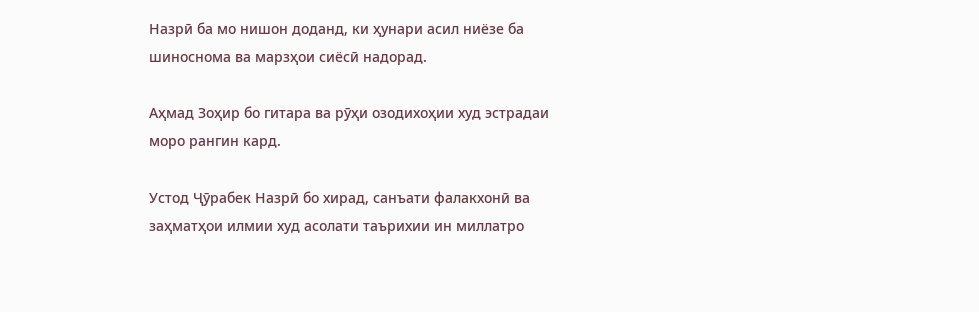Назрӣ ба мо нишон доданд, ки ҳунари асил ниёзе ба шиноснома ва марзҳои сиёсӣ надорад.

Аҳмад Зоҳир бо гитара ва рӯҳи озодихоҳии худ эстрадаи моро рангин кард.

Устод Ҷӯрабек Назрӣ бо хирад, санъати фалакхонӣ ва заҳматҳои илмии худ асолати таърихии ин миллатро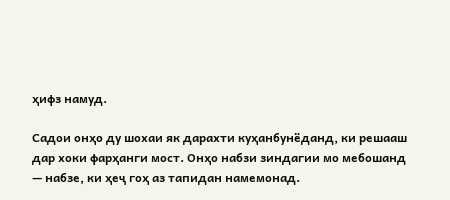ҳифз намуд.

Садои онҳо ду шохаи як дарахти куҳанбунёданд, ки решааш дар хоки фарҳанги мост. Онҳо набзи зиндагии мо мебошанд — набзе, ки ҳеҷ гоҳ аз тапидан намемонад.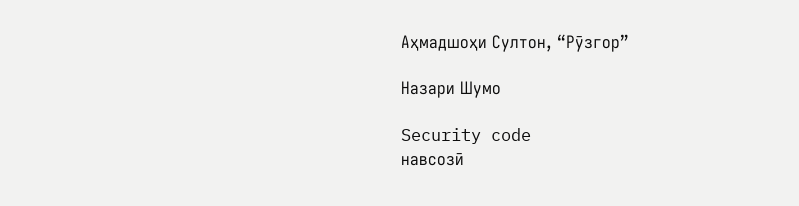Аҳмадшоҳи Султон, “Рӯзгор”

Назари Шумо

Security code
навсозӣ